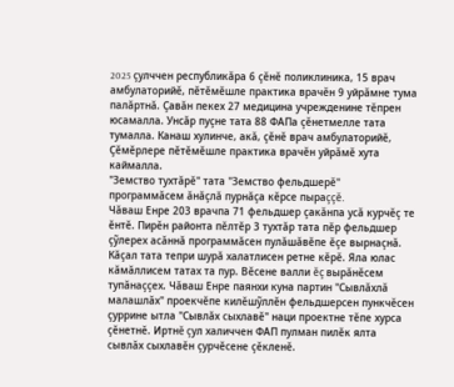2025 çулччен республикăра 6 çĕнĕ поликлиника, 15 врач амбулаторийĕ, пĕтĕмĕшле практика врачĕн 9 уйрăмне тума палăртнă. Çавăн пекех 27 медицина учрежденине тĕпрен юсамалла. Унсăр пуçне тата 88 ФАПа çĕнетмелле тата тумалла. Канаш хулинче, акă, çĕнĕ врач амбулаторийĕ, Çĕмĕрлере пĕтĕмĕшле практика врачĕн уйрăмĕ хута каймалла.
"Земство тухтăрĕ" тата "Земство фельдшерĕ" программăсем ăнăçлă пурнăçа кĕрсе пыраççĕ.
Чăваш Енре 203 врачпа 71 фельдшер çакăнпа усă курчĕç те ĕнтĕ. Пирĕн районта пĕлтĕр 3 тухтăр тата пĕр фельдшер çỹлерех асăннă программăсен пулăшăвĕпе ĕçе вырнаçнă. Кăçал тата тепри шурă халатлисен ретне кĕрĕ. Яла юлас кăмăллисем татах та пур. Вĕсене валли ĕç вырăнĕсем тупăнаççех. Чăваш Енре паянхи куна партин "Сывлăхлă малашлăх" проекчĕпе килĕшỹллĕн фельдшерсен пункчĕсен çуррине ытла "Сывлăх сыхлавĕ" наци проектне тĕпе хурса çĕнетнĕ. Иртнĕ çул халиччен ФАП пулман пилĕк ялта сывлăх сыхлавĕн çурчĕсене çĕкленĕ.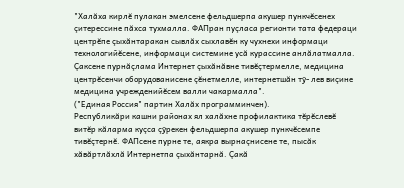"Халăха кирлĕ пулакан эмелсене фельдшерпа акушер пункчĕсенех çитерессине пăхса тухмалла. ФАПран пуçласа регионти тата федераци центрĕпе çыхăнтаракан сывлăх сыхлавĕн ку чухнехи информаци технологийĕсене, информаци системине усă курассине анлăлатмалла. Çаксене пурнăçлама Интернет çыхăнăвне тивĕçтермелле, медицина центрĕсенчи оборудованисене çĕнетмелле, интернетшăн тỹ- лев виçине медицина учрежденийĕсем валли чакармалла".
("Единая Россия" партин Халăх программинчен).
Республикăри кашни районах ял халăхне профилактика тĕрĕслевĕ витĕр кăларма куçса çỹрекен фельдшерпа акушер пункчĕсемпе тивĕçтернĕ. ФАПсене пурне те, аякра вырнаçнисене те, пысăк хăвăртлăхлă Интернетпа çыхăнтарнă. Çакă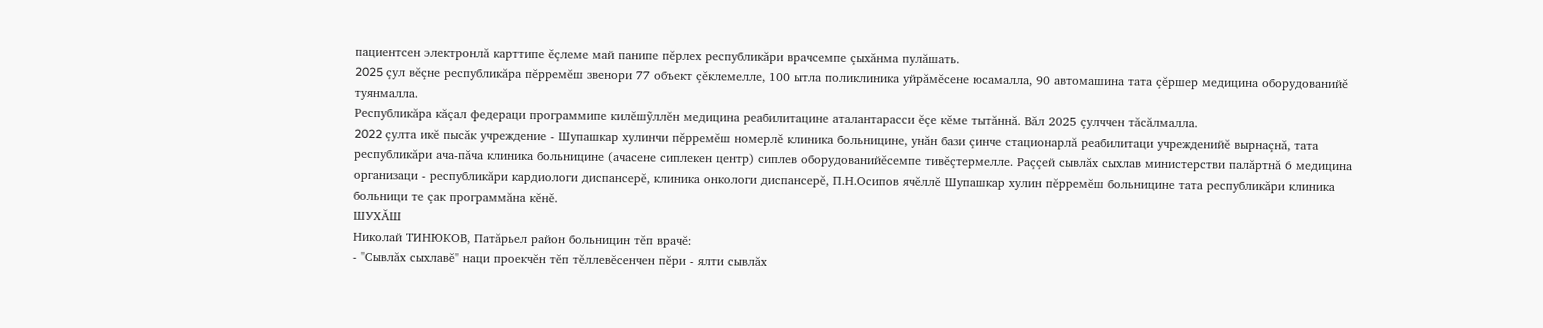пациентсен электронлă карттипе ĕçлеме май панипе пĕрлех республикăри врачсемпе çыхăнма пулăшать.
2025 çул вĕçне республикăра пĕрремĕш звенори 77 объект çĕклемелле, 100 ытла поликлиника уйрăмĕсене юсамалла, 90 автомашина тата çĕршер медицина оборудованийĕ туянмалла.
Республикăра кăçал федераци программипе килĕшỹллĕн медицина реабилитацине аталантарасси ĕçе кĕме тытăннă. Вăл 2025 çулччен тăсăлмалла.
2022 çулта икĕ пысăк учреждение - Шупашкар хулинчи пĕрремĕш номерлĕ клиника больницине, унăн бази çинче стационарлă реабилитаци учрежденийĕ вырнаçнă, тата республикăри ача-пăча клиника больницине (ачасене сиплекен центр) сиплев оборудованийĕсемпе тивĕçтермелле. Раççей сывлăх сыхлав министерстви палăртнă 6 медицина организаци - республикăри кардиологи диспансерĕ, клиника онкологи диспансерĕ, П.Н.Осипов ячĕллĕ Шупашкар хулин пĕрремĕш больницине тата республикăри клиника больници те çак программăна кĕнĕ.
ШУХĂШ
Николай ТИНЮКОВ, Патăрьел район больницин тĕп врачĕ:
- "Сывлăх сыхлавĕ" наци проекчĕн тĕп тĕллевĕсенчен пĕри - ялти сывлăх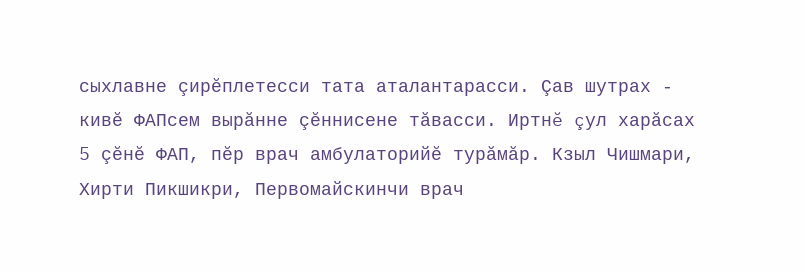сыхлавне çирĕплетесси тата аталантарасси. Çав шутрах - кивĕ ФАПсем вырăнне çĕннисене тăвасси. Иртнĕ çул харăсах 5 çĕнĕ ФАП, пĕр врач амбулаторийĕ турăмăр. Кзыл Чишмари, Хирти Пикшикри, Первомайскинчи врач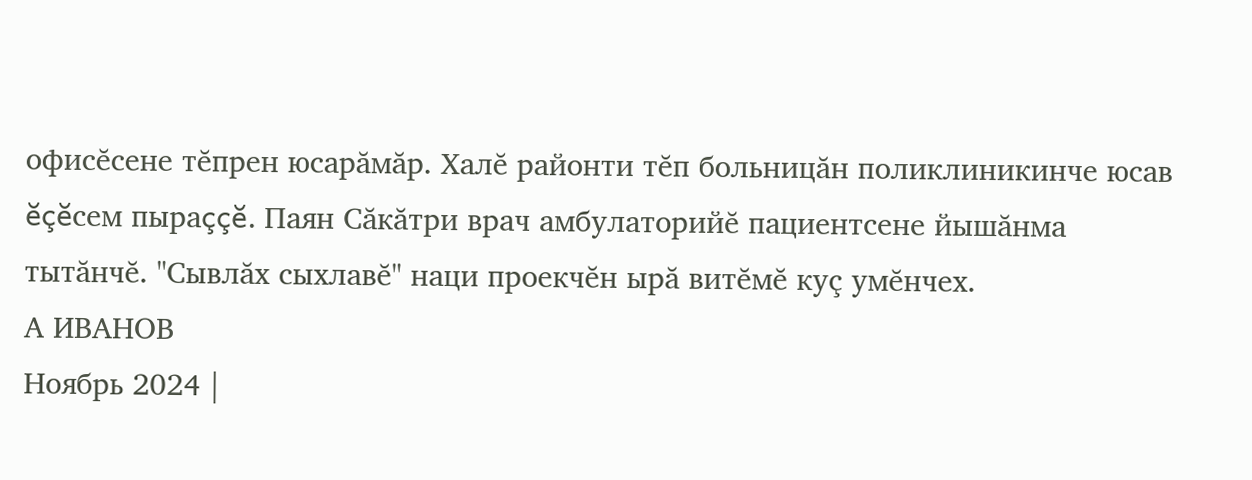офисĕсене тĕпрен юсарăмăр. Халĕ районти тĕп больницăн поликлиникинче юсав ĕçĕсем пыраççĕ. Паян Сăкăтри врач амбулаторийĕ пациентсене йышăнма тытăнчĕ. "Сывлăх сыхлавĕ" наци проекчĕн ырă витĕмĕ куç умĕнчех.
А ИВАНОВ
Ноябрь 2024 |